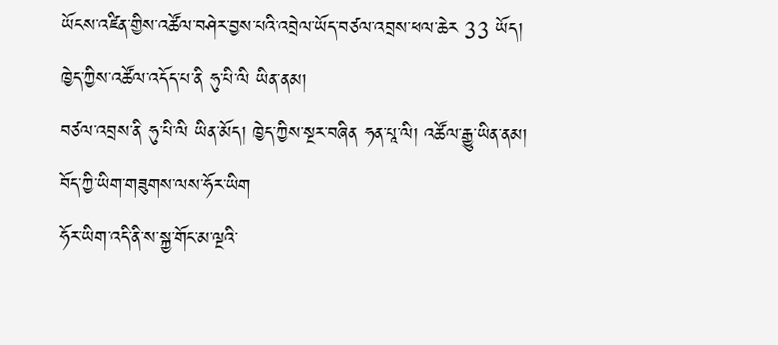ཡོངས་འཛིན་གྱིས་འཚོལ་བཤེར་བྱས་པའི་འབྲེལ་ཡོད་བཙལ་འབྲས་ཕལ་ཆེར 33 ཡོད།
ཁྱེད་ཀྱིས་འཚོལ་འདོད་པ་ནི ཧུ་པི་ལི ཡིན་ནམ།
བཙལ་འབྲས་ནི ཧུ་པི་ལི ཡིན་མོད། ཁྱེད་ཀྱིས་སྔར་བཞིན ཧན་པཱ་ལི། འཚོལ་རྒྱུ་ཡིན་ནམ།
བོད་ཀྱི་ཡིག་གཟུགས་ལས་ཧོར་ཡིག
ཧོར་ཡིག་འདི་ནི་ས་སྐྱ་གོང་མ་ལྔའི་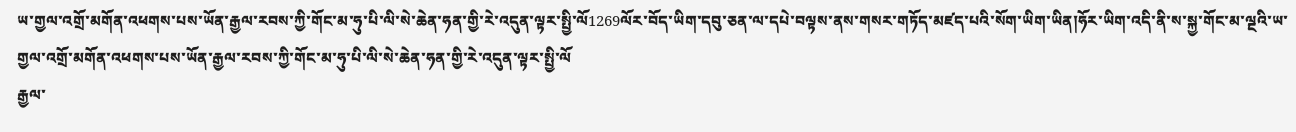ཡ་གྱལ་འགྲོ་མགོན་འཕགས་པས་ཡོན་རྒྱལ་རབས་ཀྱི་གོང་མ་ཧུ་པི་ལི་སེ་ཆེན་ཧན་གྱི་རེ་འདུན་ལྟར་སྤྱི་ལོ1269ལོར་བོད་ཡིག་དབུ་ཅན་ལ་དཔེ་བལྟས་ནས་གསར་གཏོད་མཛད་པའི་སོག་ཡིག་ཡིན།ཧོར་ཡིག་འདི་ནི་ས་སྐྱ་གོང་མ་ལྔའི་ཡ་གྱལ་འགྲོ་མགོན་འཕགས་པས་ཡོན་རྒྱལ་རབས་ཀྱི་གོང་མ་ཧུ་པི་ལི་སེ་ཆེན་ཧན་གྱི་རེ་འདུན་ལྟར་སྤྱི་ལོ
རྒྱལ་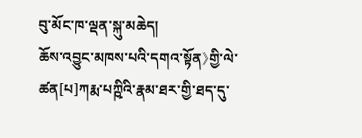བུ་མོང་ཁ་ལྡན་སྐུ་མཆེད།
ཆོས་འབྱུང་མཁས་པའི་དགའ་སྟོན》གྱི་ལེ་ཚན[པ]ཀརྨ་པཀྵིའི་རྣམ་ཐར་གྱི་ཐད་དུ་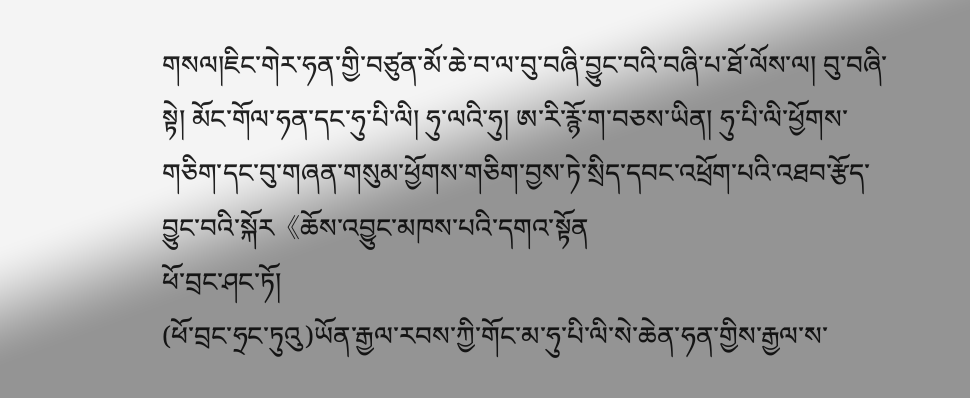གསལ།ཇིང་གེར་ཧན་གྱི་བཙུན་མོ་ཆེ་བ་ལ་བུ་བཞི་བྱུང་བའི་བཞི་པ་ཐོ་ལོས་ལ། བུ་བཞི་སྟེ། མོང་གོལ་ཧན་དང་ཧུ་པི་ལི། ཧུ་ལའི་ཧུ། ཨ་རི་རྙོ་ག་བཅས་ཡིན། ཧུ་པི་ལི་ཕྱོགས་གཅིག་དང་བུ་གཞན་གསུམ་ཕྱོགས་གཅིག་བྱས་ཏེ་སྲིད་དབང་འཕྲོག་པའི་འཐབ་རྩོད་བྱུང་བའི་སྐོར《ཆོས་འབྱུང་མཁས་པའི་དགའ་སྟོན
ཕོ་བྲང་ཤང་ཏོ།
(ཕོ་བྲང་ཧྲང་ཏུའུ)ཡོན་རྒྱལ་རབས་ཀྱི་གོང་མ་ཧུ་པི་ལི་སེ་ཆེན་ཧན་གྱིས་རྒྱལ་ས་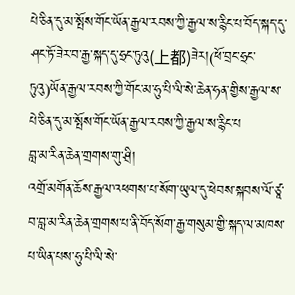པེ་ཅིན་དུ་མ་སྤོས་གོང་ཡོན་རྒྱལ་རབས་ཀྱི་རྒྱལ་ས་རྙིང་པ་བོད་སྐད་དུ་ཤང་ཏོ་ཟེར་བ་རྒྱ་སྐད་དུ་ཧྲང་ཏུའུ(上都)ཟེར།(ཕོ་བྲང་ཧྲང་ཏུའུ)ཡོན་རྒྱལ་རབས་ཀྱི་གོང་མ་ཧུ་པི་ལི་སེ་ཆེན་ཧན་གྱིས་རྒྱལ་ས་པེ་ཅིན་དུ་མ་སྤོས་གོང་ཡོན་རྒྱལ་རབས་ཀྱི་རྒྱལ་ས་རྙིང་པ
བླ་མ་རིན་ཆེན་གྲགས་གུ་ཤྲི།
འགྲོ་མགོན་ཆོས་རྒྱལ་འཕགས་པ་སོག་ཡུལ་དུ་ཕེབས་སྐབས་ལོ་ཙཱ་བ་བླ་མ་རིན་ཆེན་གྲགས་པ་ནི་བོད་སོག་རྒྱ་གསུམ་གྱི་སྐད་ལ་མཁས་པ་ཡིན་པས་ཧུ་པི་ལི་སེ་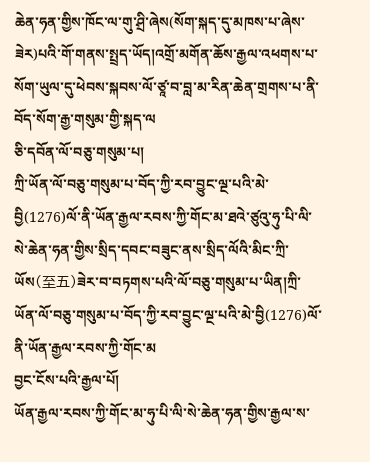ཆེན་ཧན་གྱིས་ཁོང་ལ་གུ་ཤྲི་ཞེས(སོག་སྐད་དུ་མཁས་པ་ཞེས་ཟེར)པའི་གོ་གནས་སྤྲད་ཡོད།འགྲོ་མགོན་ཆོས་རྒྱལ་འཕགས་པ་སོག་ཡུལ་དུ་ཕེབས་སྐབས་ལོ་ཙཱ་བ་བླ་མ་རིན་ཆེན་གྲགས་པ་ནི་བོད་སོག་རྒྱ་གསུམ་གྱི་སྐད་ལ
ཅི་དབོན་ལོ་བཅུ་གསུམ་པ།
ཀྲི་ཡོན་ལོ་བཅུ་གསུམ་པ་བོད་ཀྱི་རབ་བྱུང་ལྔ་པའི་མེ་བྱི(1276)ལོ་ནི་ཡོན་རྒྱལ་རབས་ཀྱི་གོང་མ་ཐའེ་ཙུའུ་ཧུ་པི་ལི་སེ་ཆེན་ཧན་གྱིས་སྲིད་དབང་བཟུང་ནས་སྲིད་ལོའི་མིང་ཀྲི་ཡོས(至五)ཟེར་བ་བཏགས་པའི་ལོ་བཅུ་གསུམ་པ་ཡིན།ཀྲི་ཡོན་ལོ་བཅུ་གསུམ་པ་བོད་ཀྱི་རབ་བྱུང་ལྔ་པའི་མེ་བྱི(1276)ལོ་ནི་ཡོན་རྒྱལ་རབས་ཀྱི་གོང་མ
བྱང་ངོས་པའི་རྒྱལ་པོ།
ཡོན་རྒྱལ་རབས་ཀྱི་གོང་མ་ཧུ་པི་ལི་སེ་ཆེན་ཧན་གྱིས་རྒྱལ་ས་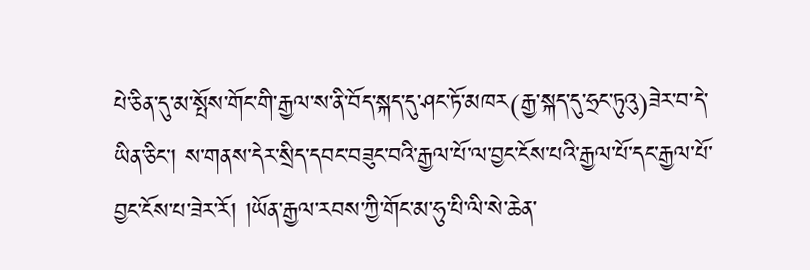པེ་ཅིན་དུ་མ་སྤོས་གོང་གི་རྒྱལ་ས་ནི་བོད་སྐད་དུ་ཤང་ཏོ་མཁར(རྒྱ་སྐད་དུ་ཧྲང་ཏུའུ)ཟེར་བ་དེ་ཡིན་ཅིང་། ས་གནས་དེར་སྲིད་དབང་བཟུང་བའི་རྒྱལ་པོ་ལ་བྱང་ངོས་པའི་རྒྱལ་པོ་དང་རྒྱལ་པོ་བྱང་ངོས་པ་ཟེར་རོ། །ཡོན་རྒྱལ་རབས་ཀྱི་གོང་མ་ཧུ་པི་ལི་སེ་ཆེན་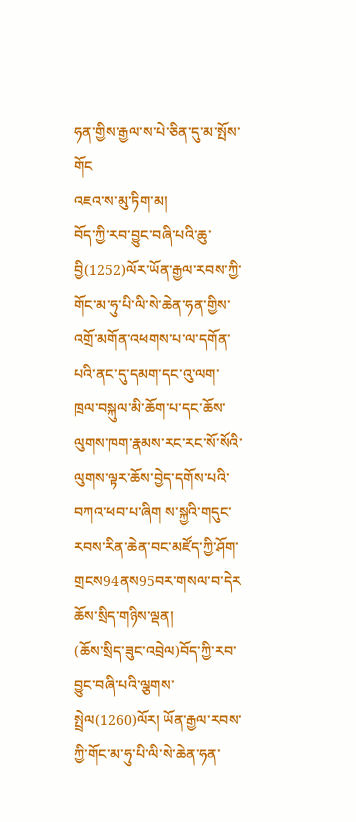ཧན་གྱིས་རྒྱལ་ས་པེ་ཅིན་དུ་མ་སྤོས་གོང
འཇའ་ས་མུ་ཏིག་མ།
བོད་ཀྱི་རབ་བྱུང་བཞི་པའི་ཆུ་བྱི(1252)ལོར་ཡོན་རྒྱལ་རབས་ཀྱི་གོང་མ་ཧུ་པི་ལི་སེ་ཆེན་ཧན་གྱིས་འགྲོ་མགོན་འཕགས་པ་ལ་དགོན་པའི་ནང་དུ་དམག་དང་འུ་ལག་ཁྲལ་བསྐུལ་མི་ཆོག་པ་དང་ཆོས་ལུགས་ཁག་རྣམས་རང་རང་སོ་སོའི་ལུགས་ལྟར་ཆོས་བྱེད་དགོས་པའི་བཀའ་ཕབ་པ་ཞིག ས་སྐྱའི་གདུང་རབས་རིན་ཆེན་བང་མཛོད་ཀྱི་ཤོག་གྲངས94ནས95བར་གསལ་བ་དེར
ཆོས་སྲིད་གཉིས་ལྡན།
(ཆོས་སྲིད་ཟུང་འབྲེལ)བོད་ཀྱི་རབ་བྱུང་བཞི་པའི་ལྕགས་སྤྲེལ(1260)ལོར། ཡོན་རྒྱལ་རབས་ཀྱི་གོང་མ་ཧུ་པི་ལི་སེ་ཆེན་ཧན་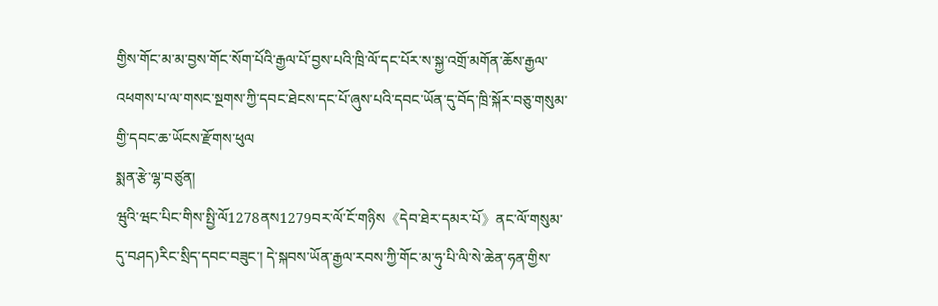གྱིས་གོང་མ་མ་བྱས་གོང་སོག་པོའི་རྒྱལ་པོ་བྱས་པའི་ཁྲི་ལོ་དང་པོར་ས་སྐྱ་འགྲོ་མགོན་ཆོས་རྒྱལ་འཕགས་པ་ལ་གསང་སྔགས་ཀྱི་དབང་ཐེངས་དང་པོ་ཞུས་པའི་དབང་ཡོན་དུ་བོད་ཁྲི་སྐོར་བཅུ་གསུམ་གྱི་དབང་ཆ་ཡོངས་རྫོགས་ཕུལ
སྨན་རྩེ་ལྷ་བཙུན།
ཝུའི་ཝང་པིང་གིས་སྤྱི་ལོ1278ནས1279བར་ལོ་ངོ་གཉིས《དེབ་ཐེར་དམར་པོ》ནང་ལོ་གསུམ་དུ་བཤད)རིང་སྲིད་དབང་བཟུང་། དེ་སྐབས་ཡོན་རྒྱལ་རབས་ཀྱི་གོང་མ་ཧུ་པི་ལི་སེ་ཆེན་ཧན་གྱིས་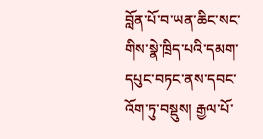བློན་པོ་བ་ཡན་ཆིང་སང་གིས་སྣེ་ཁྲིད་པའི་དམག་དཔུང་བཏང་ནས་དབང་འོག་ཏུ་བསྡུས། རྒྱལ་པོ་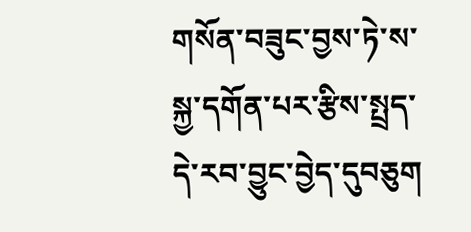གསོན་བཟུང་བྱས་ཏེ་ས་སྐྱ་དགོན་པར་རྩིས་སྤྲད་དེ་རབ་བྱུང་བྱེད་དུབཅུག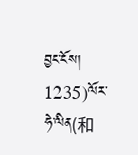བྱང་ངོས།
1235)ལོར་ཧེ་ལིན(和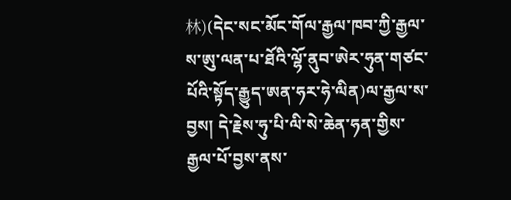林)(དེང་སང་མོང་གོལ་རྒྱལ་ཁབ་ཀྱི་རྒྱལ་ས་ཨུ་ལན་པ་ཐོའི་ལྷོ་ནུབ་ཨེར་ཧུན་གཙང་པོའི་སྟོད་རྒྱུད་ཨན་ཧར་ཧེ་ལིན)ལ་རྒྱལ་ས་བྱས། དེ་རྗེས་ཧུ་པི་ལི་སེ་ཆེན་ཧན་གྱིས་རྒྱལ་པོ་བྱས་ནས་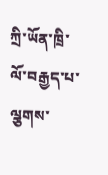ཀྲི་ཡོན་ཁྲི་ལོ་བརྒྱད་པ་ལྕགས་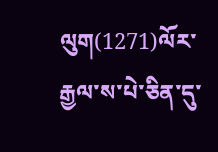ལུག(1271)ལོར་རྒྱལ་ས་པེ་ཅིན་དུ་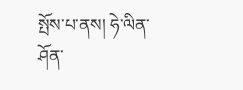སྤོས་པ་ནས། ཧེ་ལིན་ཤོན་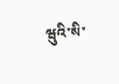ཝུའི་སི་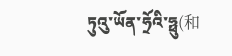ཏུའུ་ཡོན་ཧྲོའི་ཧྥུ(和